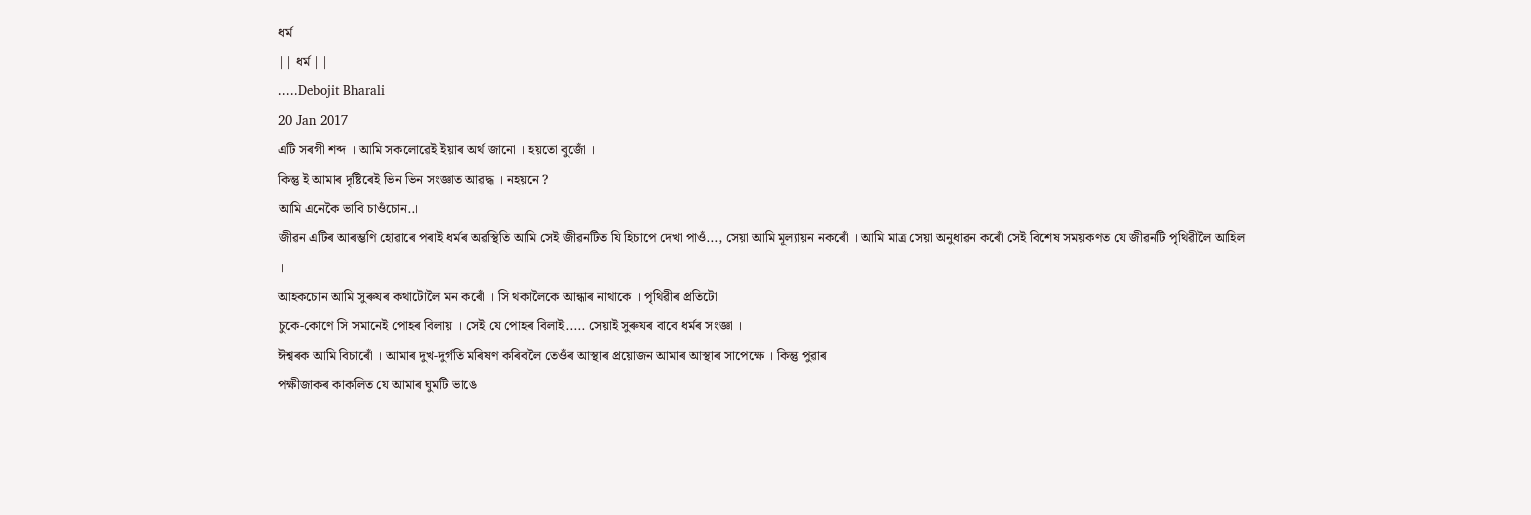ধৰ্ম
|| ধৰ্ম ||
.....Debojit Bharali
20 Jan 2017
এটি সৰগী শব্দ । আমি সকলোৱেই ইয়াৰ অৰ্থ জানো । হয়তো বুজোঁ ।
কিন্তু ই আমাৰ দৃষ্টিৰেই ভিন ভিন সংজ্ঞাত আৱদ্ধ । নহয়নে ?
আমি এনেকৈ ভাবি চাওঁচোন..।
জীৱন এটিৰ আৰম্ভণি হোৱাৰে পৰাই ধৰ্মৰ অৱস্থিতি আমি সেই জীৱনটিত যি হিচাপে দেখা পাওঁ..., সেয়া আমি মূল্যায়ন নকৰোঁ । আমি মাত্ৰ সেয়া অনুধাৱন কৰোঁ সেই বিশেষ সময়কণত যে জীৱনটি পৃথিৱীলৈ আহিল ।
আহকচোন আমি সুৰুযৰ কথাটোলৈ মন কৰোঁ । সি থকালৈকে আন্ধাৰ নাথাকে । পৃথিৱীৰ প্ৰতিটো
চুকে-কোণে সি সমানেই পোহৰ বিলায় । সেই যে পোহৰ বিলাই..... সেয়াই সুৰুযৰ বাবে ধৰ্মৰ সংজ্ঞা ।
ঈশ্বৰক আমি বিচাৰোঁ । আমাৰ দুখ-দুৰ্গতি মৰিষণ কৰিবলৈ তেওঁৰ আস্থাৰ প্ৰয়োজন আমাৰ আস্থাৰ সাপেক্ষে । কিন্তু পুৱাৰ
পক্ষীজাকৰ কাকলিত যে আমাৰ ঘুমটি ভাঙে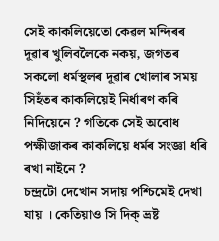সেই কাকলিয়েতো কেৱল মন্দিৰৰ দূৱাৰ খুলিবলৈকে নকয়, জগতৰ সকলো ধৰ্মস্থলৰ দূৱাৰ খোলাৰ সময় সিহঁতৰ কাকলিয়েই নিৰ্ধাৰণ কৰি নিদিয়েনে ? গতিকে সেই অবোধ পক্ষীজাকৰ কাকলিয়ে ধৰ্মৰ সংজ্ঞা ধৰি
ৰখা নাইনে ?
চন্দ্ৰটো দেখোন সদায় পশ্চিমেই দেখা যায় । কেতিয়াও সি দিক্ ভ্ৰষ্ট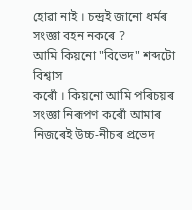হোৱা নাই । চন্দ্ৰই জানো ধৰ্মৰ সংজ্ঞা বহন নকৰে ?
আমি কিয়নো "বিভেদ" শব্দটো বিশ্বাস
কৰোঁ । কিয়নো আমি পৰিচয়ৰ সংজ্ঞা নিৰূপণ কৰোঁ আমাৰ নিজৰেই উচ্চ-নীচৰ প্ৰভেদ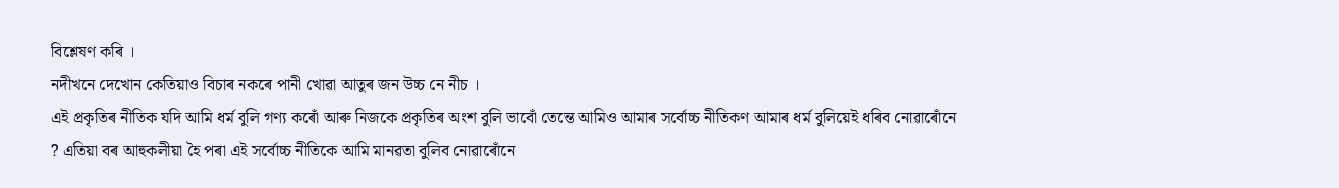বিশ্লেষণ কৰি ।
নদীখনে দেখোন কেতিয়াও বিচাৰ নকৰে পানী খোৱা আতুৰ জন উচ্চ নে নীচ ।
এই প্ৰকৃতিৰ নীতিক যদি আমি ধৰ্ম বুলি গণ্য কৰোঁ আৰু নিজকে প্ৰকৃতিৰ অংশ বুলি ভাবোঁ তেন্তে আমিও আমাৰ সৰ্বোচ্চ নীতিকণ আমাৰ ধৰ্ম বুলিয়েই ধৰিব নোৱাৰোঁনে ? এতিয়া বৰ আহুকলীয়া হৈ পৰা এই সৰ্বোচ্চ নীতিকে আমি মানৱতা বুলিব নোৱাৰোঁনে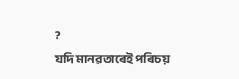?
যদি মানৱতাৰেই পৰিচয়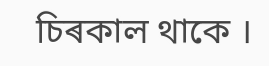চিৰকাল থাকে ।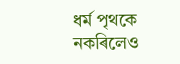ধৰ্ম পৃথকে নকৰিলেও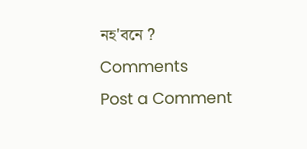নহ'বনে ?
Comments
Post a Comment